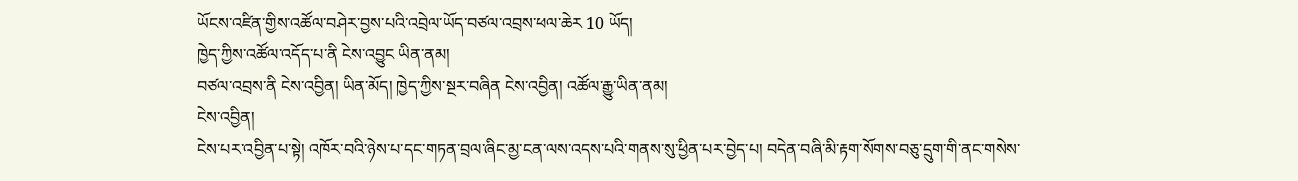ཡོངས་འཛིན་གྱིས་འཚོལ་བཤེར་བྱས་པའི་འབྲེལ་ཡོད་བཙལ་འབྲས་ཕལ་ཆེར 10 ཡོད།
ཁྱེད་ཀྱིས་འཚོལ་འདོད་པ་ནི ངེས་འབྱུང ཡིན་ནམ།
བཙལ་འབྲས་ནི ངེས་འབྱིན། ཡིན་མོད། ཁྱེད་ཀྱིས་སྔར་བཞིན ངེས་འབྱིན། འཚོལ་རྒྱུ་ཡིན་ནམ།
ངེས་འབྱིན།
ངེས་པར་འབྱིན་པ་སྟེ། འཁོར་བའི་ཉེས་པ་དང་གཏན་བྲལ་ཞིང་མྱ་ངན་ལས་འདས་པའི་གནས་སུ་ཕྱིན་པར་བྱེད་པ། བདེན་བཞི་མི་རྟག་སོགས་བཅུ་དྲུག་གི་ནང་གསེས་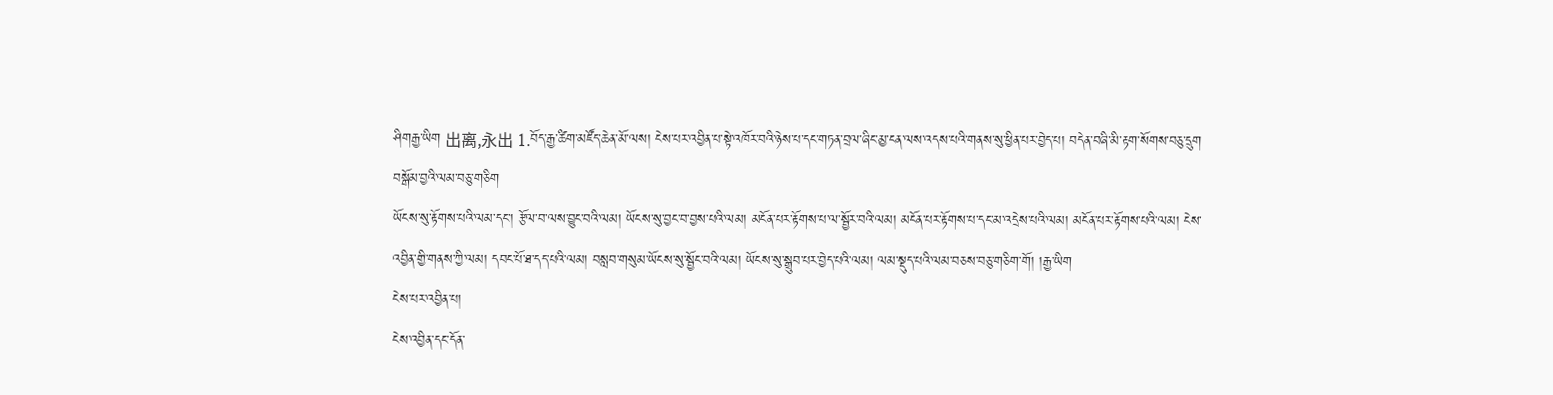ཤིགརྒྱ་ཡིག 出离,永出 1.བོད་རྒྱ་ཚིག་མཛོད་ཆེན་མོ་ལས། ངེས་པར་འབྱིན་པ་སྟེ་འཁོར་བའི་ཉེས་པ་དང་གཏན་བྲལ་ཞིང་མྱ་ངན་ལས་འདས་པའི་གནས་སུ་ཕྱིན་པར་བྱེད་པ། བདེན་བཞི་མི་རྟག་སོགས་བཅུ་དྲུག
བསྒོམ་བྱའི་ལམ་བཅུ་གཅིག
ཡོངས་སུ་རྟོགས་པའི་ལམ་དང་། རྩོལ་བ་ལས་བྱུང་བའི་ལམ། ཡོངས་སུ་བྱང་བ་བྱས་པའི་ལམ། མངོན་པར་རྟོགས་པ་ལ་སྦྱོར་བའི་ལམ། མངོན་པར་རྟོགས་པ་དང་མ་འདྲེས་པའི་ལམ། མངོན་པར་རྟོགས་པའི་ལམ། ངེས་འབྱིན་གྱི་གནས་ཀྱི་ལམ། དབང་པོ་ཐ་དད་པའི་ལམ། བསླབ་གསུམ་ཡོངས་སུ་སྦྱོང་བའི་ལམ། ཡོངས་སུ་སྒྲུབ་པར་བྱེད་པའི་ལམ། ལམ་སྡུད་པའི་ལམ་བཅས་བཅུ་གཅིག་གོ། །རྒྱ་ཡིག
ངེས་པར་འབྱིན་པ།
ངེས་འབྱིན་དང་དོན་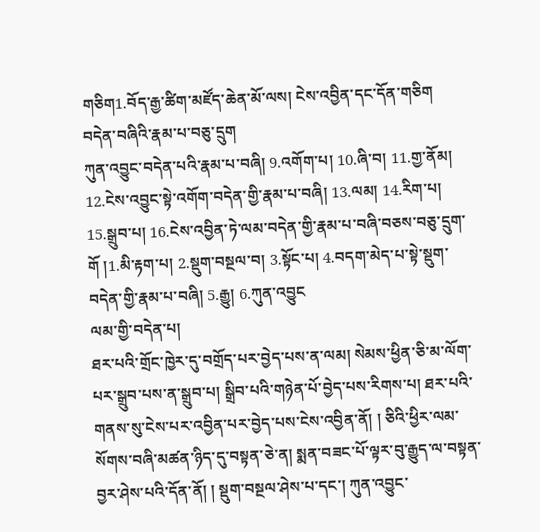གཅིག1.བོད་རྒྱ་ཚིག་མཛོད་ཆེན་མོ་ལས། ངེས་འབྱིན་དང་དོན་གཅིག
བདེན་བཞིའི་རྣམ་པ་བཅུ་དྲུག
ཀུན་འབྱུང་བདེན་པའི་རྣམ་པ་བཞི། 9.འགོག་པ། 10.ཞི་བ། 11.གྱ་ནོམ། 12.ངེས་འབྱུང་སྟེ་འགོག་བདེན་གྱི་རྣམ་པ་བཞི། 13.ལམ། 14.རིག་པ། 15.སྒྲུབ་པ། 16.ངེས་འབྱིན་ཏེ་ལམ་བདེན་གྱི་རྣམ་པ་བཞི་བཅས་བཅུ་དྲུག་གོ །1.མི་རྟག་པ། 2.སྡུག་བསྔལ་བ། 3.སྟོང་པ། 4.བདག་མེད་པ་སྟེ་སྡུག་བདེན་གྱི་རྣམ་པ་བཞི། 5.རྒྱུ། 6.ཀུན་འབྱུང
ལམ་གྱི་བདེན་པ།
ཐར་པའི་གྲོང་ཁྱེར་དུ་བགྲོད་པར་བྱེད་པས་ན་ལམ། སེམས་ཕྱིན་ཅི་མ་ལོག་པར་སྒྲུབ་པས་ན་སྒྲུབ་པ། སྒྲིབ་པའི་གཉེན་པོ་བྱེད་པས་རིགས་པ། ཐར་པའི་གནས་སུ་ངེས་པར་འབྱིན་པར་བྱེད་པས་ངེས་འབྱིན་ནོ། ། ཅིའི་ཕྱིར་ལམ་སོགས་བཞི་མཚན་ཉིད་དུ་བསྟན་ཅེ་ན། སྨན་བཟང་པོ་ལྟར་བུ་རྒྱུད་ལ་བསྟན་བྱར་ཤེས་པའི་དོན་ནོ། ། སྡུག་བསྔལ་ཤེས་པ་དང་། ཀུན་འབྱུང་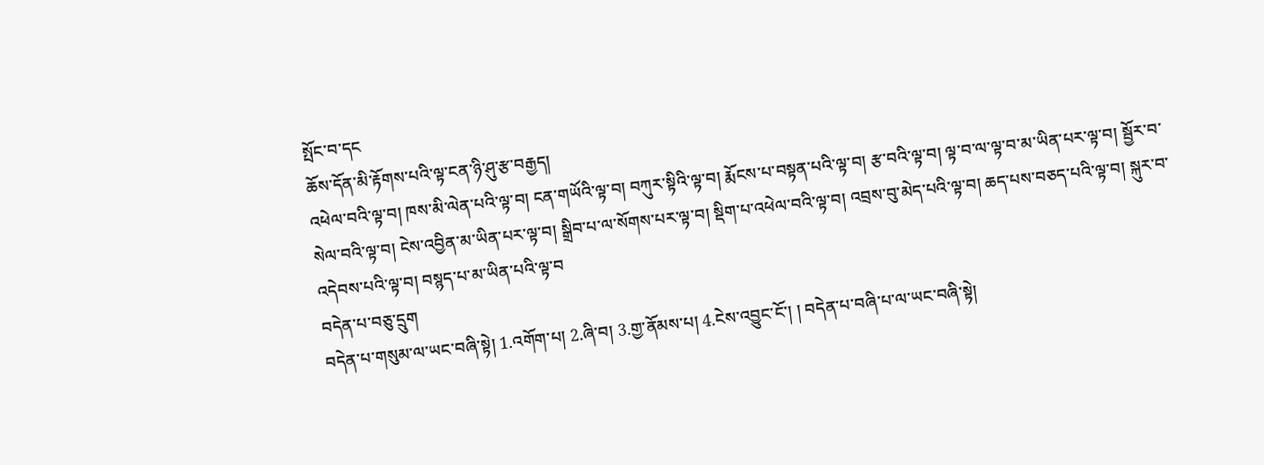སྤོང་བ་དང
ཆོས་དོན་མི་རྟོགས་པའི་ལྟ་ངན་ཉི་ཤུ་རྩ་བརྒྱད།
འཕེལ་བའི་ལྟ་བ། ཁས་མི་ལེན་པའི་ལྟ་བ། ངན་གཡོའི་ལྟ་བ། བཀུར་སྟིའི་ལྟ་བ། རྨོངས་པ་བསྟན་པའི་ལྟ་བ། རྩ་བའི་ལྟ་བ། ལྟ་བ་ལ་ལྟ་བ་མ་ཡིན་པར་ལྟ་བ། སྦྱོར་བ་སེལ་བའི་ལྟ་བ། ངེས་འབྱིན་མ་ཡིན་པར་ལྟ་བ། སྒྲིབ་པ་ལ་སོགས་པར་ལྟ་བ། སྡིག་པ་འཕེལ་བའི་ལྟ་བ། འབྲས་བུ་མེད་པའི་ལྟ་བ། ཆད་པས་བཅད་པའི་ལྟ་བ། སྐུར་བ་འདེབས་པའི་ལྟ་བ། བསྙད་པ་མ་ཡིན་པའི་ལྟ་བ
བདེན་པ་བཅུ་དྲུག
བདེན་པ་གསུམ་ལ་ཡང་བཞི་སྟེ། 1.འགོག་པ། 2.ཞི་བ། 3.གྱ་ནོམས་པ། 4.ངེས་འབྱུང་ངོ་། ། བདེན་པ་བཞི་པ་ལ་ཡང་བཞི་སྟེ།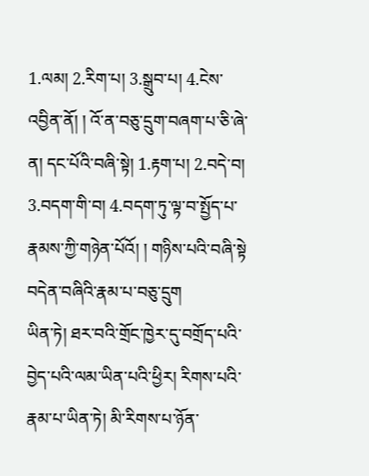1.ལམ། 2.རིག་པ། 3.སྒྲུབ་པ། 4.ངེས་འབྱིན་ནོ། ། འོ་ན་བཅུ་དྲུག་བཞག་པ་ཅི་ཞེ་ན། དང་པོའི་བཞི་སྟེ། 1.རྟག་པ། 2.བདེ་བ། 3.བདག་གི་བ། 4.བདག་ཏུ་ལྟ་བ་སྤྱོད་པ་རྣམས་ཀྱི་གཉེན་པོའོ། ། གཉིས་པའི་བཞི་སྟེ
བདེན་བཞིའི་རྣམ་པ་བཅུ་དྲུག
ཡིན་ཏེ། ཐར་བའི་གྲོང་ཁྱེར་དུ་བགྲོད་པའི་བྱེད་པའི་ལམ་ཡིན་པའི་ཕྱིར། རིགས་པའི་རྣམ་པ་ཡིན་ཏེ། མི་རིགས་པ་ཉོན་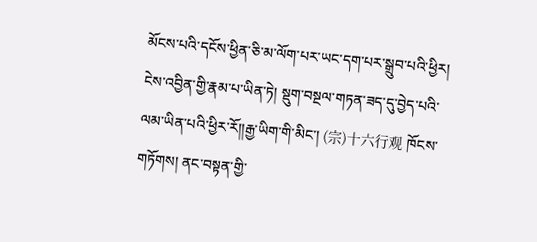མོངས་པའི་དངོས་ཕྱིན་ཅི་མ་ལོག་པར་ཡང་དག་པར་སྒྲུབ་པའི་ཕྱིར། ངེས་འབྱིན་གྱི་རྣམ་པ་ཡིན་ཏེ། སྡུག་བསྔལ་གཏན་ཟད་དུ་བྱེད་པའི་ལམ་ཡིན་པའི་ཕྱིར་རོ།།རྒྱ་ཡིག་གི་མིང་། (宗)十六行观 ཁོངས་གཏོགས། ནང་བསྟན་གྱི་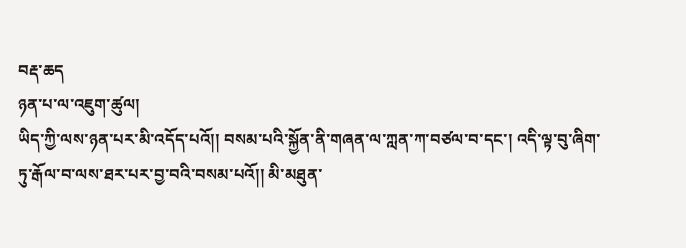བརྡ་ཆད
ཉན་པ་ལ་འཇུག་ཚུལ།
ཡིད་ཀྱི་ལས་ཉན་པར་མི་འདོད་པའོ།། བསམ་པའི་སྐྱོན་ནི་གཞན་ལ་ཀླན་ཀ་བཙལ་བ་དང་། འདི་ལྟ་བུ་ཞིག་ཏུ་རྒོལ་བ་ལས་ཐར་པར་བྱ་བའི་བསམ་པའོ།། མི་མཐུན་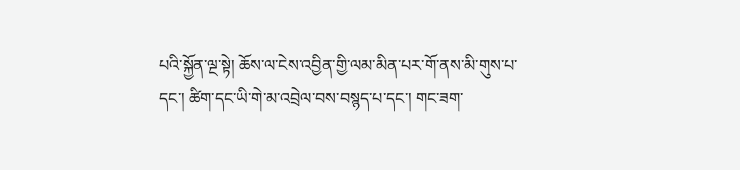པའི་སྐྱོན་ལྔ་སྟེ། ཆོས་ལ་ངེས་འབྱིན་གྱི་ལམ་མིན་པར་གོ་ནས་མི་གུས་པ་དང་། ཚིག་དང་ཡི་གེ་མ་འབྲེལ་བས་བསྙད་པ་དང་། གང་ཟག་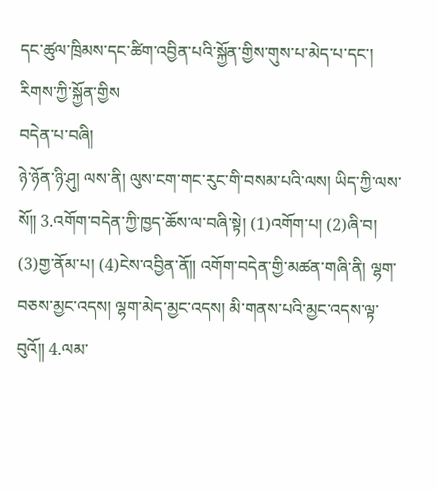དང་ཚུལ་ཁྲིམས་དང་ཚིག་འབྱིན་པའི་སྐྱོན་གྱིས་གུས་པ་མེད་པ་དང་། རིགས་ཀྱི་སྐྱོན་གྱིས
བདེན་པ་བཞི།
ཉེ་ཉོན་ཉི་ཤུ། ལས་ནི། ལུས་ངག་གང་རུང་གི་བསམ་པའི་ལས། ཡིད་ཀྱི་ལས་སོ༎ 3.འགོག་བདེན་ཀྱི་ཁྱད་ཆོས་ལ་བཞི་སྟེ། (1)འགོག་པ། (2)ཞི་བ། (3)གྱ་ནོམ་པ། (4)ངེས་འབྱིན་ནོ༎ འགོག་བདེན་གྱི་མཚན་གཞི་ནི། ལྷག་བཅས་མྱང་འདས། ལྷག་མེད་མྱང་འདས། མི་གནས་པའི་མྱང་འདས་ལྟ་བུའོ༎ 4.ལམ་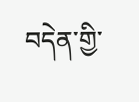བདེན་གྱི་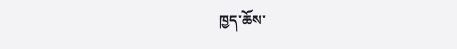ཁྱད་ཆོས་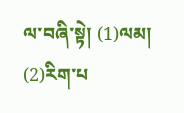ལ་བཞི་སྟེ། (1)ལམ། (2)རིག་པ